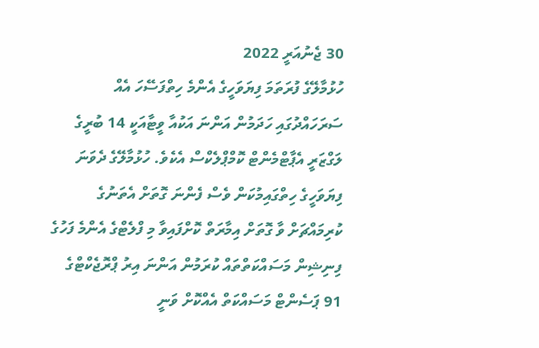30 ޖެނުއަރީ 2022
ހުޅުމާލޭގެ ފުރަތަމަ ފިޔަވަހީގެ އެންމެ ހިތްފަސޭހަ އެއް ސަރަހައްދުގައި ހަދަމުން އަންނަ އަކުއާ ވީޓާއަކީ 14 ބުރީގެ ލަގްޒަރީ އެޕާޓްމެންޓް ކޮމްޕްލެކްސް އެކެވެ. ހުޅުމާލޭގެ ދެވަނަ ފިޔަވަހީގެ ހިތްގައިމުކަން ވެސް ފެންނަ ގޮތަށް އެތަނުގެ ކުރިމައްޗަށް ވާ ގޮތަށް އިމާރަތް ކޮށްފައިވާ މި ފްލެޓްގެ އެންމެ ފަހުގެ ފިނިޝިން މަސައްކަތްތައް ކުރަމުން އަންނަ އިރު ޕްރޮޖެކްޓްގެ 91 ޕަސެންޓް މަސައްކަތް އެއްކޮށް ވަނީ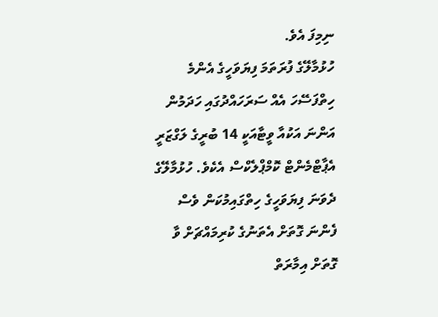ނިމިފަ އެވެ.
ހުޅުމާލޭގެ ފުރަތަމަ ފިޔަވަހީގެ އެންމެ ހިތްފަސޭހަ އެއް ސަރަހައްދުގައި ހަދަމުން އަންނަ އަކުއާ ވީޓާއަކީ 14 ބުރީގެ ލަގްޒަރީ އެޕާޓްމެންޓް ކޮމްޕްލެކްސް އެކެވެ. ހުޅުމާލޭގެ ދެވަނަ ފިޔަވަހީގެ ހިތްގައިމުކަން ވެސް ފެންނަ ގޮތަށް އެތަނުގެ ކުރިމައްޗަށް ވާ ގޮތަށް އިމާރަތް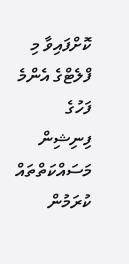ކޮށްފައިވާ މި ފްލެޓްގެ އެންމެ ފަހުގެ ފިނިޝިން މަސައްކަތްތައް ކުރަމުން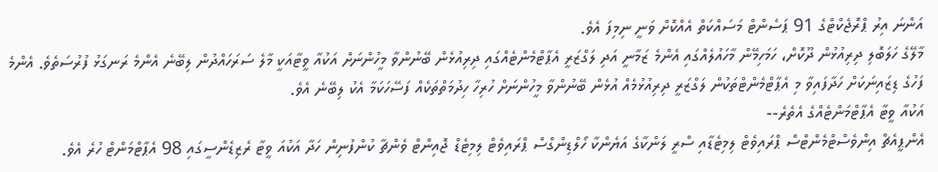އަންނަ އިރު ޕްރޮޖެކްޓްގެ 91 ޕަސެންޓް މަސައްކަތް އެއްކޮށް ވަނީ ނިމިފަ އެވެ.
މާލޭގެ ހަލަބޮލި ދިރިއުޅުން ދޫކޮށް، ހަމަހިމޭން މާހައުލެއްގައި އެންމެ ޒަމާނީ އަދި ލަގްޒަރީ އެޕާޓްމެންޓެއްގައި ދިރިއުޅެން ބޭނުންވާ މީހުންނަށް އަކުއާ ވީޓާއަކީ މާލެ ސަރަހައްދުން ލިބޭނެ އެންމެ ރަނގަޅު ފުރުސަތެވެ. އެންމެ ފަހުގެ ޑިޒައިނަކަށް ހަދާފައިވާ މި އެޕާޓްމެންޓްތަކުން ލަގްޒަރީ ދިރިއުޅުމެއް އުޅެން ބޭނުންވާ މީހުންނަށް ހުރިހާ ހިދުމަތްތަކެއް ފަސޭހަކަމާ އެކު ލިބޭނެ އެވެ.
އަކުއާ ވީޓާ އެޕާޓްމަންޓެއްގެ އެތެރެ--
އެންޕީއެޗް އިންވެސްޓްމެންޓްސް ޕްރައިވެޓް ލިމިޓެޑާއި ސްރީ ލަންކާގެ އަޔެންކާ ހޯލްޑިންގްސް ޕްރައިވެޓް ލިމިޓެޑް ޖޮއިންޓް ވެންޗާ ކުންފުނިން ހަދާ އަކުއަ ވީޓާ ރެޒިޑެންސީގައި 98 އެޕާޓްމަންޓް ހުރެ އެވެ.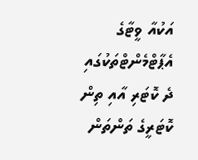އަކުއާ ވީޓާގެ އެޕާޓްމެންޓްތަކުގައި ދެ ކޮޓަރި އާއި ތިން ކޮޓަރީގެ ތަންތަން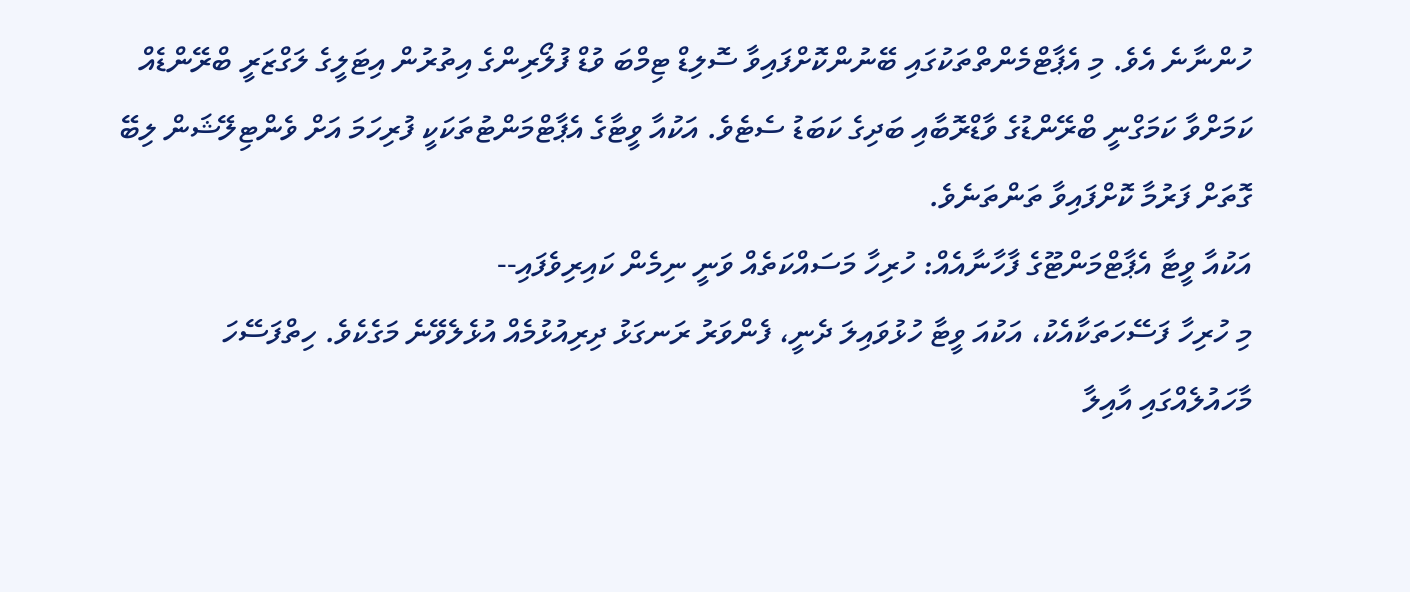ހުންނާނެ އެވެ. މި އެޕާޓްމެންތްތަކުގައި ބޭނުންކޮށްފައިވާ ސޮލިޑް ޓިމްބަ ވުޑް ފުލޯރިންގެ އިތުރުން އިޓަލީގެ ލަގްޒަރީ ބްރޭންޑެއް ކަމަށްވާ ކަމަގްނީ ބްރޭންޑުގެ ވާޑްރޮބާއި ބަދިގެ ކަބަޑު ސެޓެވެ. އަކުއާ ވީޓާގެ އެޕާޓްމަންޓުތަކަކީ ފުރިހަމަ އަށް ވެންޓިލޭޝަން ލިބޭ ގޮތަށް ފަރުމާ ކޮށްފައިވާ ތަންތަނެވެ.
އަކުއާ ވީޓާ އެޕާޓްމަންޓޫގެ ފާހާނާއެއް: ހުރިހާ މަސައްކަތެއް ވަނީ ނިމެން ކައިރިވެފައި--
މި ހުރިހާ ފަސޭހަތަކާއެކު، އަކުއަ ވީޓާ ހުޅުވައިލަ ދެނީ، ފެންވަރު ރަނގަޅު ދިރިއުޅުމެއް އުޅެލެވޭނެ މަގެކެވެ. ހިތްފަސޭހަ މާހައުލެއްގައި އާއިލާ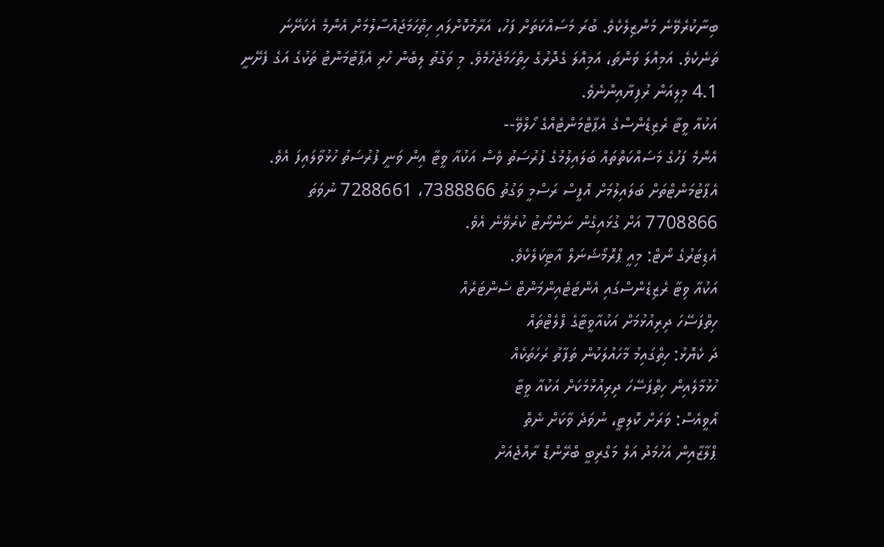ބިނާކުރެވޭނެ މަންޒިލެކެވެ. ބުރަ މަސައްކަތަށް ފަހު، އަރާމުކޮށްލައި ހިތްހަމަޖައްސާލުމަށް އެންމެ އެކަށޭނަ ތަނެކެވެ. އަމިއްލަ ވަންތަ، އަމިއްލަ ގެދޮރުގެ ހިތްހަމަޖެހުމެވެ. މި ވަގުތު ލިބެން ހުރި އެޕާޓުމަންޓު ތަކުގެ އަގެ ފެށޭނީ 4.1 މިލިއަން ރުފިޔާއިންނެވެ.
އަކުއާ ވީޓާ ރެޒިޑެންސްގެ އެޕާޓްމަންޓެއްގެ ހޯލްވޭ--
އެންމެ ފަހުގެ މަސައްކަތްތައް ބަލައިލުމުގެ ފުރުސަތު ވެސް އަކުއާ ވީޓާ އިން ވަނީ ފުރުސަތު ހުޅުވާލައިފަ އެވެ. އެޕާޓުމަންޓްތަށް ބަލައިލުމަށް އޮފީސް ރަސްމީ ވަގުތު 7388866، 7288661 ނުވަތަ 7708866 އަށް ގުޅައިގެން ނަންނޯޓު ކުރެވޭނެ އެވެ.
އެޑިޓަރުގެ ނޯޓް: މިއީ ޕްރޮމޯޝަނަލް އާޓިކަލެކެވެ.
އަކުއާ ވިޓާ ރެޒިޑެންސްގައި އެންޓަޓެއިންމަންޓް ސެންޓަރެއް
ހިތްފަސޭހަ ދިރިއުޅުމަށް އަކުއާވީޓާގެ ފްލެޓްތައް
ދަ ކެޔޮޅު: ހިތްގައިމު މާހައުލަކުން ތަފާތު ރަހަތަކެއް
ހުޅުމާލެއިން ހިތްފަސޭހަ ދިރިއުޅުމަކަށް އަކުއާ ވީޓާ
އޯވީއެސް: ވަރަށް ކޮލިޓީ، ނުވަދެ ވާކަށް ނެތް
ޕްލާޒާއިން އަހުމަދު އަލް މަގްރިބީ ބްރޭންޑް ރާއްޖެއަށް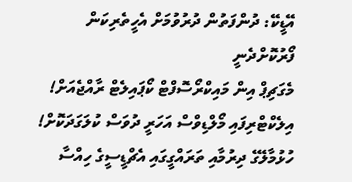އޭޑީކޭ: ދުންފަތުން ދުރުވުމަށް އެހީތެރިކަން ފޯރުކޮށްދެނީ
މެގަޗިޕް އިން މައިކްރޯސޮފްޓް ކޯޕައިލެޓް ރާއްޖެއަށް!
އިލެކްޓްރިފައި މޯލްޑިވްސް އަހަރީ ދުވަސް ކުލަގަދަކޮށް!
ހުޅުމާލޭގެ ދިރުމާއި ތަރައްގީގައި އެޗްޑީސީގެ ހިއްސާ